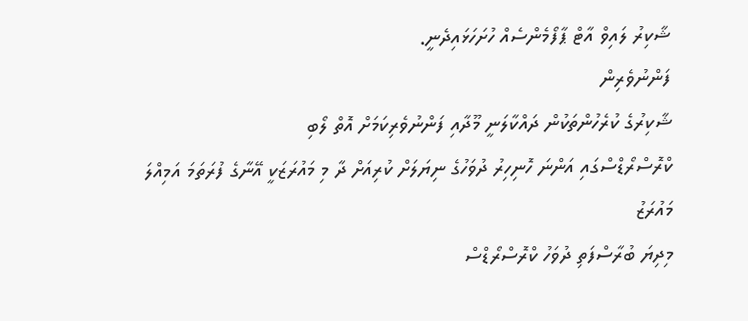ޝާކިރު ލައިވް އާޓް ޕާފޯމެންސެއް ހުށަހަޅައިދެނީ.
ފަންނުވެރިން
ޝާކިރުގެ ކުރެހުންތަކުން ދައްކާލަނީ މޫދާއި ފަންނުވެރިކަމަށް އޮތް ލޯބި
ކްރޮސްރޯޑްސްގައި އަންނަ ހޮނިހިރު ދުވަހުގެ ނިޔަލަށް ކުރިއަށް ދާ މި މައުރަޒަކީ އޭނާގެ ފުރަތަމަ އަމިއްލަ މައުރަޒު
މިދިޔަ ބުރާސްފަތި ދުވަހު ކްރޮސްރޯޑްސް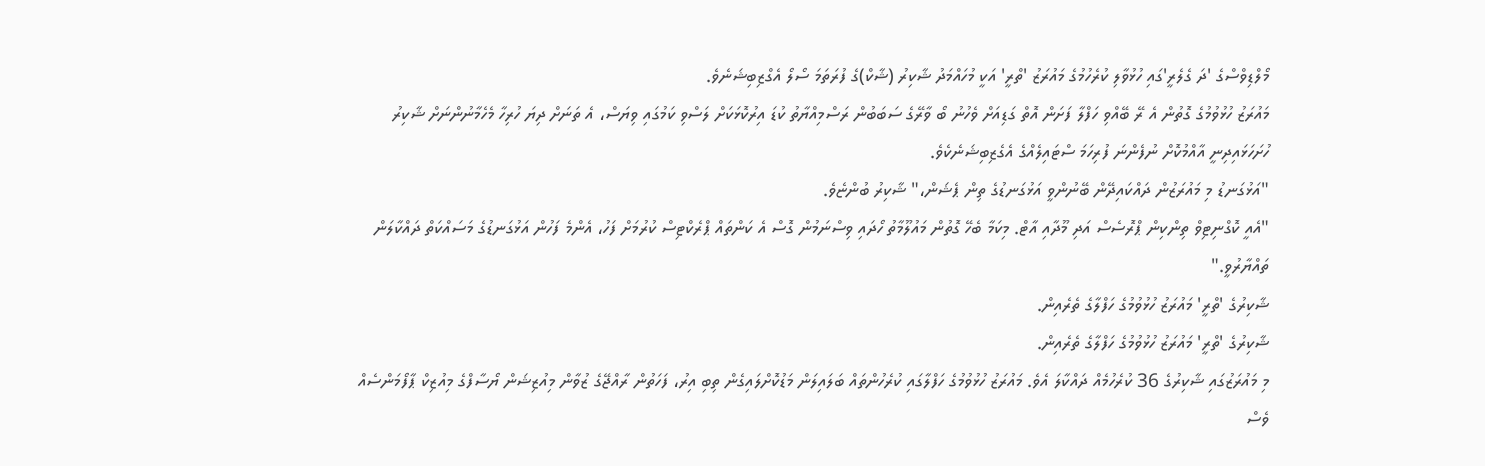މޯލްޑިވްސްގެ 'ދަ ގެލެރީ'ގައި ހުޅުވާލި ކުރެހުމުގެ މައުރަޒު 'ތްރީ' އަކީ މުހައްމަދު ޝާކިރު (ޝާކް)ގެ ފުރަތަމަ ސޯލޯ އެގްޒިބިޝަނެވެ.
މައުރަޒު ހުޅުވުމުގެ ގޮތުން އެ ރޭ ބޭއްވި ހަފްލާ ފަށަން އޮތް ގަޑިއަށް ވެހުނު ބޯ ވާރޭގެ ސަބަބުން ރަސްމިއްޔާތު ކުޑަ އިރުކޮޅަކަށް ލަސްވި ކަމުގައި ވިޔަސް، އެ ތަނަށް ދިޔަ ހުރިހާ މެހެމާނުންނަށް ޝާކިރު ހުށަހަޅައިދިނީ އާއްމުކޮށް ނުފެންނަ ފުރިހަމަ ސްޓައިލެއްގެ އެގެޒިބިޝަނެކެވެ.
"އަޅުގަނޑު މި މައުރަޒުން ދައްކައިދޭން ބޭނުންވީ އަޅުގަނޑުގެ ތިން ޕެޝަން،" ޝާކިރު ބުންޏެވެ.
"އެއީ ކޮގްނިޓިވް ތިންކިން ޕްރޮސެސް އަދި މޫދާއި އާޓް. މިކަމާ ބެހޭ ގޮތުން މައުލޫމާތު ހޯދައި ވިސްނަމުން ގޮސް އެ ކަންތައް ޕްރެކްޓިސް ކުރުމަށް ފަހު، އެންމެ ފަހުން އަޅުގަނޑުގެ މަސައްކަތް ދައްކާލަން ތައްޔާރުވީ."
ޝާކިރުގެ 'ތްރީ' މައުރަޒު ހުޅުވުމުގެ ހަފްލާގެ ތެރެއިން.
ޝާކިރުގެ 'ތްރީ' މައުރަޒު ހުޅުވުމުގެ ހަފްލާގެ ތެރެއިން.
މި މައުރަޒުގައި ޝާކިރުގެ 36 ކުރެހުމެއް ދައްކާލަ އެވެ. މައުރަޒު ހުޅުވުމުގެ ހަފްލާގައި ކުރެހުންތައް ބަލައިލަން މަޑުކޮށްލައިގެން ތިބި އިރު، ފަހަތުން ރާއްޖޭގެ ޒުވާން މިއުޒިޝަން ޔޯސާފްގެ މިއުޒިކް ޕާފޯމަންސެއް ވެސް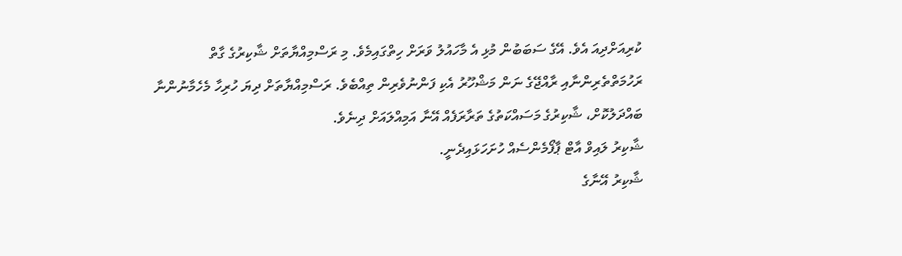ކުރިއަށްދިއަ އެވެ. އޭގެ ސަބަބުން މުޅި އެ މާހައުލު ވަރަށް ހިތްގައިމެވެ. މި ރަސްމިއްޔާތަށް ޝާކިރުގެ ގާތް ރަހުމަތްތެރިންނާއި ރާއްޖޭގެ ނަން މަޝްހޫރު އެކި ފަންނުވެރިން ތިއްބެވެ. ރަސްމިއްޔާތަށް ދިޔަ ހުރިހާ މެހެމާނުންނާ ބައްދަލުކޮށް، ޝާކިރުގެ މަސައްކަތުގެ ތަރާރަފެއް އޭނާ އަމިއްލައަށް ދިނެވެ.
ޝާކިރު ލައިވް އާޓް ޕާފޯމެންސެއް ހުށަހަޅައިދެނީ.
ޝާކިރު އޭނާގެ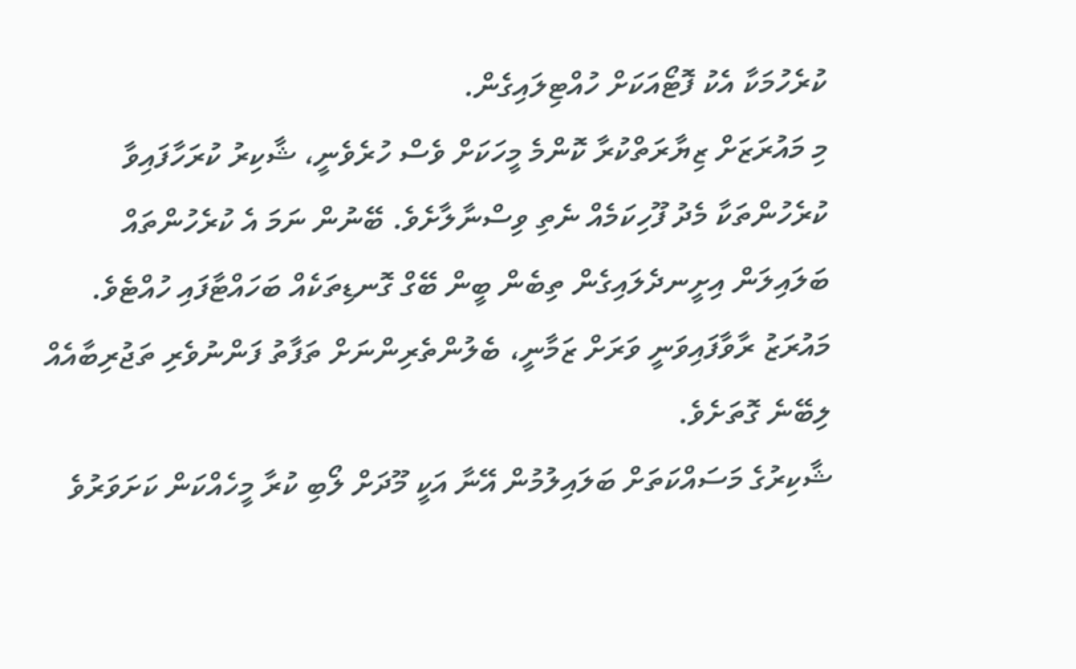ކުރެހުމަކާ އެކު ފޮޓޯއަކަށް ހުއްޓިލައިގެން.
މި މައުރަޒަށް ޒިޔާރަތްކުރާ ކޮންމެ މީހަކަށް ވެސް ހުރެވެނީ، ޝާކިރު ކުރަހާފައިވާ ކުރެހުންތަކާ މެދު ފޫހިކަމެއް ނެތި ވިސްނާލާށެވެ. ބޭނުން ނަމަ އެ ކުރެހުންތައް ބަލައިލަން އިށީނދެލައިގެން ތިބެން ބީން ބޭގް ގޮނޑިތަކެއް ބަހައްޓާފައި ހުއްޓެވެ. މައުރަޒު ރާވާފައިވަނީ ވަރަށް ޒަމާނީ، ބެލުންތެރިންނަށް ތަފާތު ފަންނުވެރި ތަޖުރިބާއެއް ލިބޭނެ ގޮތަށެވެ.
ޝާކިރުގެ މަސައްކަތަށް ބަލައިލުމުން އޭނާ އަކީ މޫދަށް ލޯބި ކުރާ މީހެއްކަން ކަށަވަރުވެ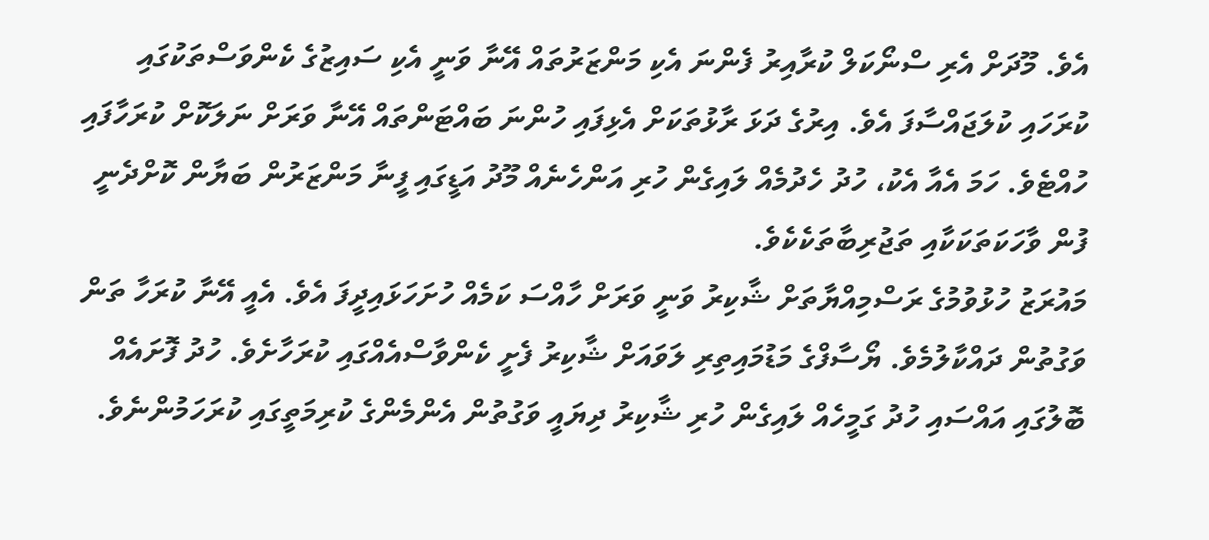އެވެ. މޫދަށް އެރި ސްނޯކަލް ކުރާއިރު ފެންނަ އެކި މަންޒަރުތައް އޭނާ ވަނީ އެކި ސައިޒުގެ ކެންވަސްތަކުގައި ކުރަހައި ކުލަޖައްސާފަ އެވެ. އިރުގެ ދަޅަ ރާޅުތަކަށް އެޅިފައި ހުންނަ ބައްޓަންތައް އޭނާ ވަރަށް ނަލަކޮށް ކުރަހާފައި ހުއްޓެވެ. ހަމަ އެއާ އެކު، ހުދު ހެދުމެއް ލައިގެން ހުރި އަންހެނެއް މޫދު އަޑީގައި ފީނާ މަންޒަރުން ބަޔާން ކޮށްދެނީ ފުން ވާހަކަތަކަކާއި ތަޖުރިބާތަކެކެވެ.
މައުރަޒު ހުޅުވުމުގެ ރަސްމިއްޔާތަށް ޝާކިރު ވަނީ ވަރަށް ހާއްސަ ކަމެއް ހުށަހަޅައިދީފަ އެވެ. އެއީ އޭނާ ކުރަހާ ތަން ވަގުތުން ދައްކާލުމެވެ. ޔޯސާފްގެ މަޑުމައިތިރި ލަވައަށް ޝާކިރު ފެށީ ކެންވާސްއެއްގައި ކުރަހާށެވެ. ހުދު ފޮށައެއް ބޮލުގައި އައްސައި ހުދު ގަމީހެއް ލައިގެން ހުރި ޝާކިރު ދިޔައީ ވަގުތުން އެންމެންގެ ކުރިމަތީގައި ކުރަހަމުންނެވެ.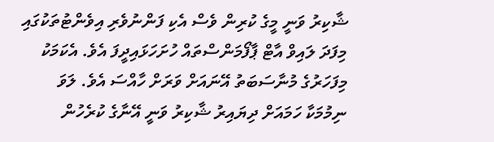ޝާކިރު ވަނީ މީގެ ކުރިން ވެސް އެކި ފަންނުވެރި އިވެންޓުތަކުގައި މިފަދަ ލައިވް އާޓް ޕާފޯމަންސްތައް ހުށަހަޅައިދީފަ އެވެ. އެކަމަކު މިފަހަރުގެ މުނާސަބަތު އޭނައަށް ވަރަށް ހާއްސަ އެވެ. ލަވަ ނިމުމަކާ ހަމައަށް ދިޔައިރު ޝާކިރު ވަނީ އޭނާގެ ކުރެހުން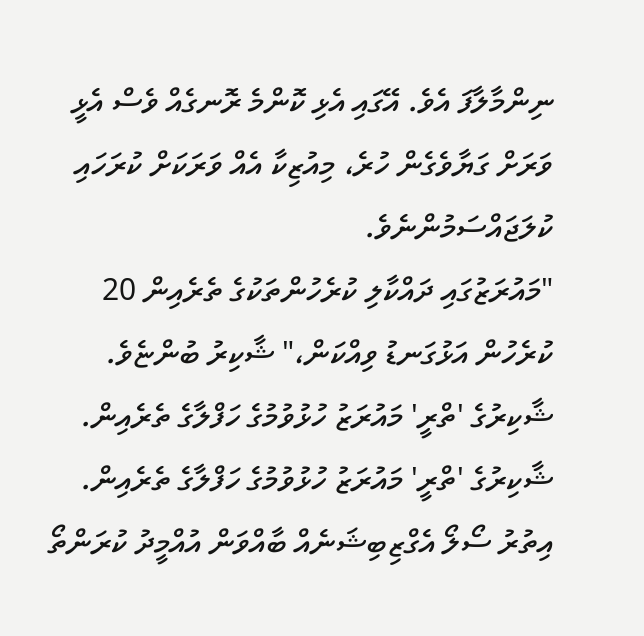ނިންމާލާފަ އެވެ. އޭގައި އެޅި ކޮންމެ ރޮނގެއް ވެސް އެޅީ ވަރަށް ގަޔާވެގެން ހުރެ، މިއުޒިކާ އެއް ވަރަކަށް ކުރަހައި ކުލަޖައްސަމުންނެވެ.
"މައުރަޒުގައި ދައްކާލި ކުރެހުންތަކުގެ ތެރެއިން 20 ކުރެހުން އަޅުގަނޑު ވިއްކަން،" ޝާކިރު ބުންޏެވެ.
ޝާކިރުގެ 'ތްރީ' މައުރަޒު ހުޅުވުމުގެ ހަފްލާގެ ތެރެއިން.
ޝާކިރުގެ 'ތްރީ' މައުރަޒު ހުޅުވުމުގެ ހަފްލާގެ ތެރެއިން.
އިތުރު ސޯލޯ އެގްޒިބިޝަނެއް ބާއްވަން އުއްމީދު ކުރަންތޯ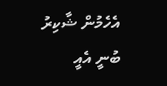އެހެމުން ޝާކިރު ބުނީ އެއީ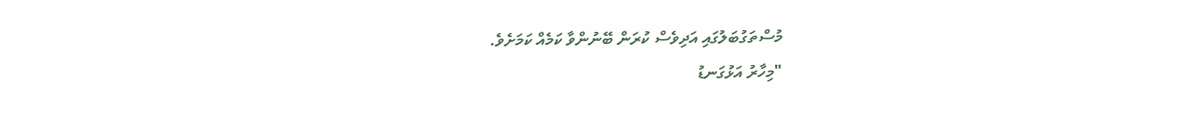މުސްތަގުބަލުގައި އަދިވެސް ކުރަން ބޭނުންވާ ކަމެއް ކަމަށެވެ.
"މިހާރު އަޅުގަނޑު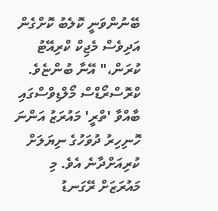ބޭނުންވަނީ ކޮލެބު ކޮށްގެން އަދިވެސް މެޖިކް ކްރިއޭޓު ކުރަން،" އޭނާ ބުންޏެވެ.
ކްރޮސްރޯޑްސް މޯލްޑިވްސްގައި ބާއްވާ 'ތްރީ' މައުރަޒު އަންނަ ހޮނިހިރު ދުވަހުގެ ނިޔަލަށް ކުރިއަށްދާނެ އެވެ. މި މައުރަޒަށް ރޭގަނޑު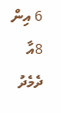6 އިން 8އާ ދެމެދު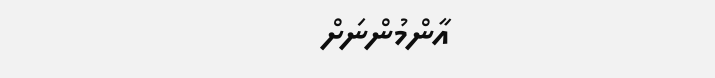އާންމުންނަށް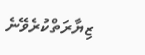ޒިޔާރަތްކުރެވޭނެ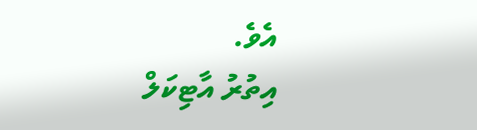އެވެ.
އިތުރު އާޓިކަލް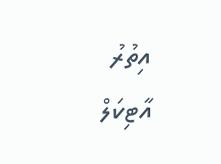އިތުރު އާޓިކަލް